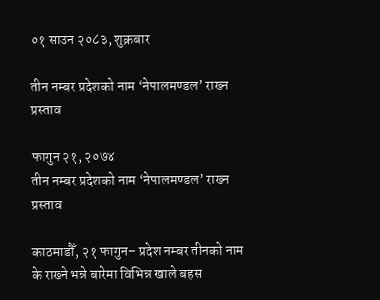०१ साउन २०८३, शुक्रबार

तीन नम्बर प्रदेशको नाम ‘नेपालमण्डल’ राख्न प्रस्ताव

फागुन २१, २०७४
तीन नम्बर प्रदेशको नाम ‘नेपालमण्डल’ राख्न प्रस्ताव

काठमाडौँ, २१ फागुन– प्रदेश नम्बर तीनको नाम के राख्ने भन्ने बारेमा विभिन्न खाले बहस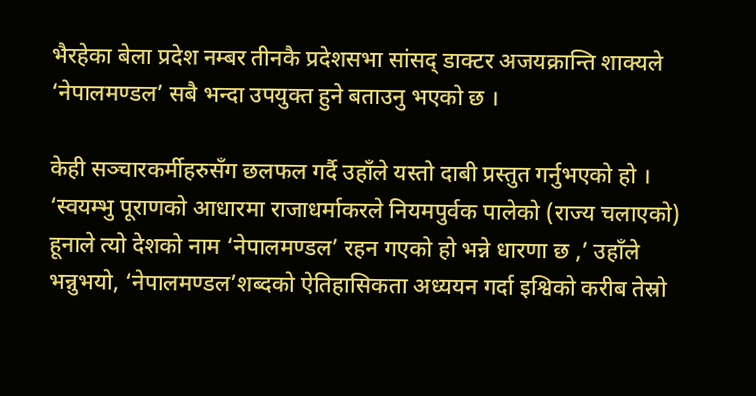भैरहेका बेला प्रदेश नम्बर तीनकै प्रदेशसभा सांसद् डाक्टर अजयक्रान्ति शाक्यले ‘नेपालमण्डल’ सबै भन्दा उपयुक्त हुने बताउनु भएको छ ।

केही सञ्चारकर्मीहरुसँग छलफल गर्दै उहाँले यस्तो दाबी प्रस्तुत गर्नुभएको हो ।  ‘स्वयम्भु पूराणको आधारमा राजाधर्माकरले नियमपुर्वक पालेको (राज्य चलाएको) हूनाले त्यो देशको नाम ‘नेपालमण्डल’ रहन गएको हो भन्ने धारणा छ ,’ उहाँले भन्नुभयो, ‘नेपालमण्डल’शब्दको ऐतिहासिकता अध्ययन गर्दा इश्विको करीब तेस्रो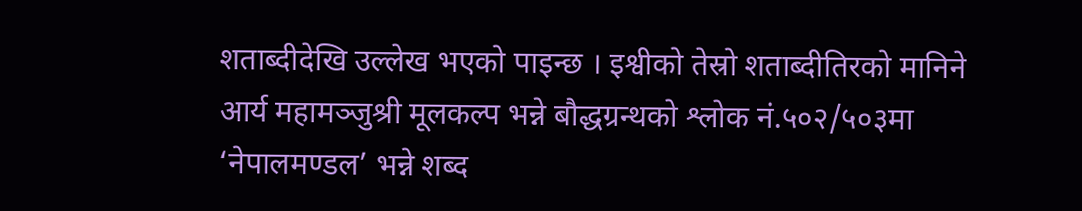शताब्दीदेखि उल्लेख भएको पाइन्छ । इश्वीको तेस्रो शताब्दीतिरको मानिने आर्य महामञ्जुश्री मूलकल्प भन्ने बौद्धग्रन्थको श्लोक नं.५०२/५०३मा ‘नेपालमण्डल’ भन्ने शब्द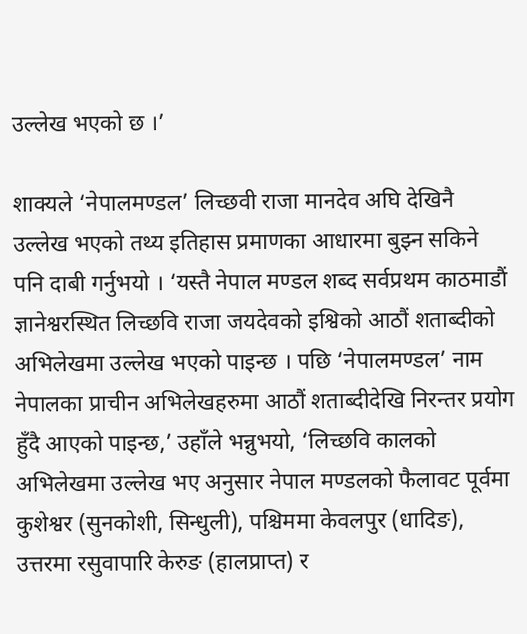उल्लेख भएको छ ।’

शाक्यले ‘नेपालमण्डल’ लिच्छवी राजा मानदेव अघि देखिनै उल्लेख भएको तथ्य इतिहास प्रमाणका आधारमा बुझ्न सकिने पनि दाबी गर्नुभयो । ‘यस्तै नेपाल मण्डल शब्द सर्वप्रथम काठमाडौं ज्ञानेश्वरस्थित लिच्छवि राजा जयदेवको इश्विको आठौं शताब्दीको अभिलेखमा उल्लेख भएको पाइन्छ । पछि ‘नेपालमण्डल’ नाम नेपालका प्राचीन अभिलेखहरुमा आठौं शताब्दीदेखि निरन्तर प्रयोग हुँदै आएको पाइन्छ,’ उहाँले भन्नुभयो, ‘लिच्छवि कालको अभिलेखमा उल्लेख भए अनुसार नेपाल मण्डलको फैलावट पूर्वमा कुशेश्वर (सुनकोशी, सिन्धुली), पश्चिममा केवलपुर (धादिङ), उत्तरमा रसुवापारि केरुङ (हालप्राप्त) र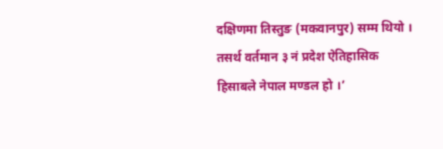दक्षिणमा तिस्तुङ (मकवानपुर) सम्म थियो । तसर्थ वर्तमान ३ नं प्रदेश ऐतिहासिक हिसाबले नेपाल मण्डल हो ।’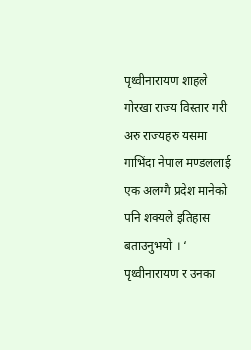पृथ्वीनारायण शाहले गोरखा राज्य विस्तार गरी अरु राज्यहरु यसमा गाभिंदा नेपाल मण्डललाई एक अलग्गै प्रदेश मानेको पनि शक्यले इतिहास बताउनुभयो । ‘ पृथ्वीनारायण र उनका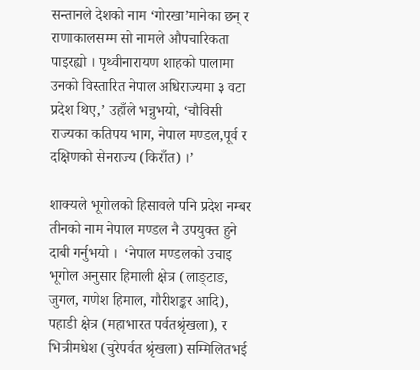सन्तानले देशको नाम ‘गोरखा’मानेका छन् र राणाकालसम्म सो नामले औपचारिकता पाइरह्यो । पृथ्वीनारायण शाहको पालामा उनको विस्तारित नेपाल अधिराज्यमा ३ वटा प्रदेश थिए,’ उहाँले भन्नुभयो, ‘चौविसी राज्यका कतिपय भाग, नेपाल मण्डल,पूर्व र दक्षिणको सेनराज्य (किराँत) ।’

शाक्यले भूगोलको हिसावले पनि प्रदेश नम्बर तीनको नाम नेपाल मण्डल नै उपयुक्त हुने दाबी गर्नुभयो ।  ‘नेपाल मण्डलको उचाइ भूगोल अनुसार हिमाली क्षेत्र (लाङ्टाङ, जुगल, गणेश हिमाल, गौरीशङ्कर आदि), पहाडी क्षेत्र (महाभारत पर्वतश्रृंखला), र भित्रीमधेश (चुरेपर्वत श्रृंखला) सम्मिलितभई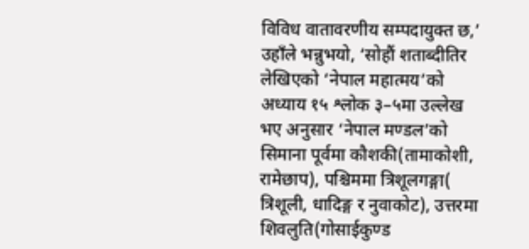विविध वातावरणीय सम्पदायुक्त छ,’ उहाँले भन्नुभयो, ‘सोहौं शताब्दीतिर लेखिएको ‘नेपाल महात्मय’को अध्याय १५ श्लोक ३–५मा उल्लेख भए अनुसार ‘नेपाल मण्डल’को सिमाना पूर्वमा कौशकी(तामाकोशी, रामेछाप), पश्चिममा त्रिशूलगङ्गा( त्रिशूली, धादिङ्ग र नुवाकोट), उत्तरमा शिवलुति(गोसाईकुण्ड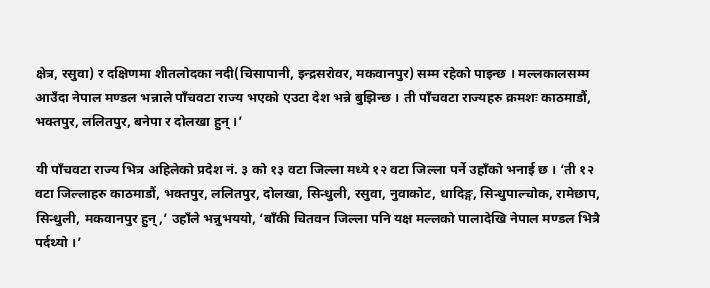क्षेत्र, रसुवा) र दक्षिणमा शीतलोदका नदी(चिसापानी, इन्द्रसरोवर, मकवानपुर) सम्म रहेको पाइन्छ । मल्लकालसम्म आउँदा नेपाल मण्डल भन्नाले पाँचवटा राज्य भएको एउटा देश भन्ने बुझिन्छ । ती पाँचवटा राज्यहरु क्रमशः काठमाडौं, भक्तपुर, ललितपुर, बनेपा र दोलखा हुन् ।’

यी पाँचवटा राज्य भित्र अहिलेको प्रदेश नं. ३ को १३ वटा जिल्ला मध्ये १२ वटा जिल्ला पर्ने उहाँको भनाई छ । ‘ती १२ वटा जिल्लाहरु काठमाडौं, भक्तपुर, ललितपुर, दोलखा, सिन्धुली, रसुवा, नुवाकोट, धादिङ्ग, सिन्धुपाल्चोक, रामेछाप, सिन्धुली, मकवानपुर हुन्,’ उहाँले भन्नुभययो, ‘बाँकी चितवन जिल्ला पनि यक्ष मल्लको पालादेखि नेपाल मण्डल भित्रै पर्दथ्यो ।’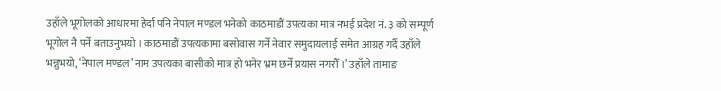उहाँले भूगोलको आधारमा हेर्दा पनि नेपाल मण्डल भनेको काठमाडौं उपत्यका मात्र नभई प्रदेश नं. ३ को सम्पूर्ण भूगोल नै पर्ने बताउनुभयो । काठमाडौं उपत्यकामा बसोवास गर्ने नेवार समुदायलाई समेत आग्रह गर्दै उहाँले भन्नुभयो, ‘नेपाल मण्डल’ नाम उपत्यका बासीको मात्र हो भनेर भ्रम छर्ने प्रयास नगरौँ ।’ उहाँले तामाङ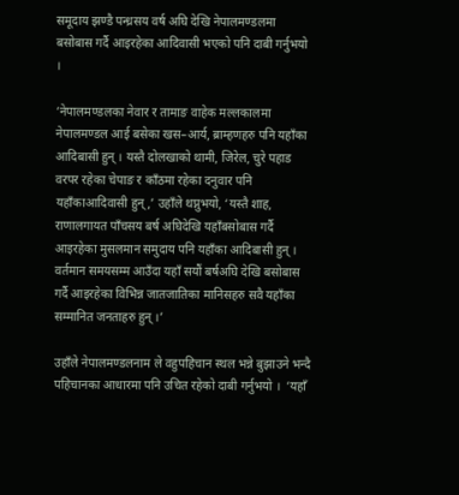समूदाय झण्डै पन्ध्रसय वर्ष अघि देखि नेपालमण्डलमा बसोबास गर्दै आइरहेका आदिवासी भएको पनि दाबी गर्नुभयो ।

‘नेपालमण्डलका नेवार र तामाङ वाहेक मल्लकालमा नेपालमण्डल आई बसेका खस–आर्य, ब्राम्हणहरु पनि यहाँका आदिबासी हुन् । यस्तै दोलखाको थामी, जिरेल, चुरे पहाड वरपर रहेका चेपाङ र काँठमा रहेका दनुवार पनि यहाँकाआदिवासी हुन्,’ उहाँले थप्नुभयो, ‘यस्तै शाह, राणालगायत पाँचसय बर्ष अघिदेखि यहाँबसोबास गर्दै आइरहेका मुसलमान समुदाय पनि यहाँका आदिबासी हुन् । वर्तमान समयसम्म आउँदा यहाँ सयौं बर्षअघि देखि बसोबास गर्दै आइरहेका विभिन्न जातजातिका मानिसहरु सवै यहाँका सम्मानित जनताहरु हुन् ।’

उहाँले नेपालमण्डलनाम ले वहुपहिचान स्थल भन्ने बुझाउने भन्दै पहिचानका आधारमा पनि उचित रहेको दाबी गर्नुभयो ।  ‘यहाँ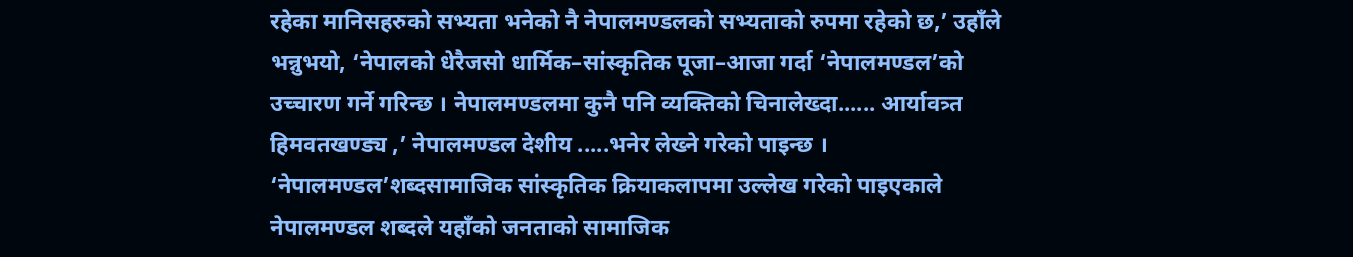रहेका मानिसहरुको सभ्यता भनेको नै नेपालमण्डलको सभ्यताको रुपमा रहेको छ,’ उहाँले भन्नुभयो, ‘नेपालको धेरैजसो धार्मिक–सांस्कृतिक पूजा–आजा गर्दा ‘नेपालमण्डल’को उच्चारण गर्ने गरिन्छ । नेपालमण्डलमा कुनै पनि व्यक्तिको चिनालेख्दा...... आर्यावत्र्त हिमवतखण्ड्य ,’ नेपालमण्डल देशीय .....भनेर लेख्ने गरेको पाइन्छ । ‘नेपालमण्डल’शब्दसामाजिक सांस्कृतिक क्रियाकलापमा उल्लेख गरेको पाइएकाले नेपालमण्डल शब्दले यहाँको जनताको सामाजिक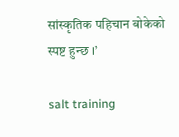सांस्कृतिक पहिचान बोकेको स्पष्ट हुन्छ ।’

salt training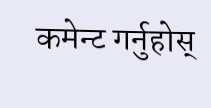कमेन्ट गर्नुहोस्